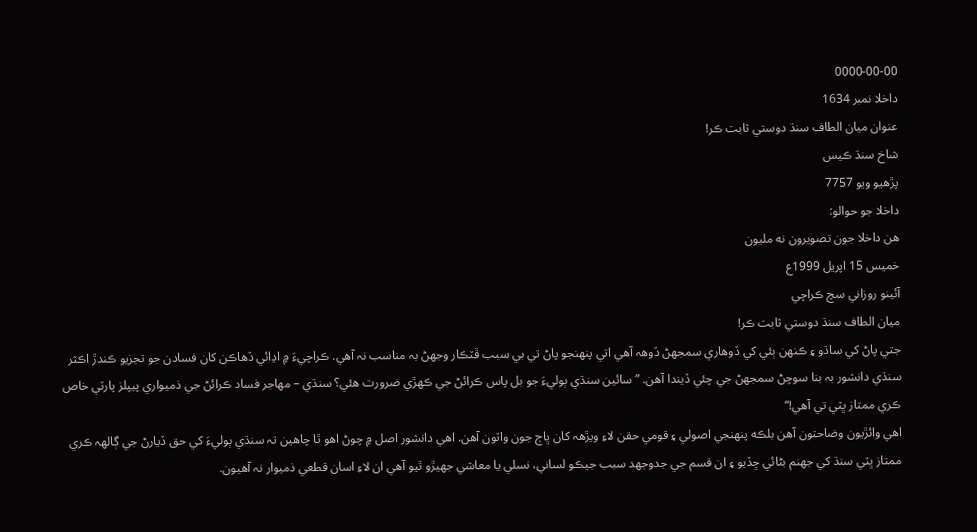0000-00-00
داخلا نمبر 1634
عنوان ميان الطاف سنڌ دوستي ثابت ڪر!
شاخ سنڌ ڪيس
پڙهيو ويو 7757
داخلا جو حوالو:
هن داخلا جون تصويرون نه مليون
خميس 15 اپريل 1999ع
آئينو روزاني سچ ڪراچي
ميان الطاف سنڌ دوستي ثابت ڪر!
جتي پاڻ کي ساڌو ۽ ڪنھن ٻئي کي ڏوهاري سمجهڻ ڏوھہ آهي اتي پنھنجو پاڻ تي بي سبب ڦٽڪار وجهڻ بہ مناسب نہ آهي. ڪراچيءَ ۾ اڍائي ڏهاڪن کان فسادن جو تجزيو ڪندڙ اڪثر سنڌي دانشور بہ بنا سوچڻ سمجهڻ جي چئي ڏيندا آهن. ”سائين سنڌي ٻوليءَ جو بل پاس ڪرائڻ جي ڪھڙي ضرورت هئي؟ سنڌي – مهاجر فساد ڪرائڻ جي ذميواري پيپلز پارٽي خاص ڪري ممتاز ڀٽي تي آهي!“
اهي وائڙيون وضاحتون آهن بلڪه پنھنجي اصولي ۽ قومي حقن لاءِ ويڙھہ کان ڀاڄ جون واٽون آهن. اهي دانشور اصل ۾ چوڻ اهو ٿا چاهين تہ سنڌي ٻوليءَ کي حق ڏيارڻ جي ڳالھہ ڪري ممتاز ڀٽي سنڌ کي جهنم بڻائي ڇڏيو ۽ ان قسم جي جدوجهد سبب جيڪو لساني، نسلي يا معاشي جهيڙو ٿيو آهي ان لاءِ اسان قطعي ذميوار نہ آهيون.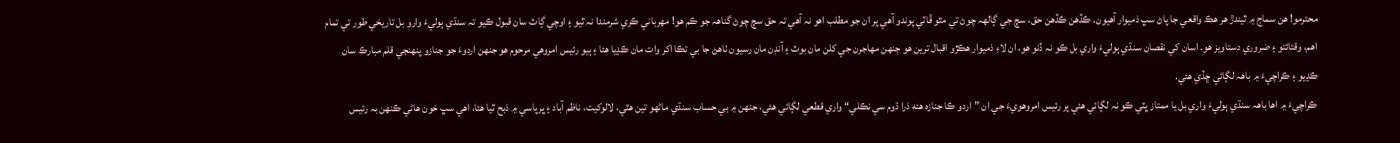محترمو! هن سماج ۾ ٿيندڙ هر هڪ واقعي جا پاڻ سڀ ذميوار آهيون. ڪڏهن ڪڏهن حق، سچ جي ڳالھہ چوڻ تي مٿو ڦاٽي پوندو آهي پر ان جو مطلب اهو نہ آهي تہ حق سچ چوڻ گناھہ جو ڪم هو! مهرباني ڪري شرمندا نہ ٿيو ۽ اوچي ڳاٽ سان قبول ڪيو تہ سنڌي ٻوليءَ وارو بل تاريخي طور تي تمام اهم، وقتائتو ۽ ضروري دستاويز هو. اسان کي نقصان سنڌي ٻوليءَ واري بل ڪو نہ ڏنو هو، ان لاءِ ذميوار هڪڙو اقبال ترين هو جنھن مهاجرن جي کلن مان بوٽ ۽ آنڊن مان رسيون ٺاهڻ جا بي تڪا اکر وات مان ڪڍيا هئا ۽ ٻيو رئيس امروهي مرحوم هو جنھن اردوءَ جو جنازو پنھنجي قلم مبارڪ سان ڪڍيو ۽ ڪراچيءَ ۾ باھہ لڳائي ڇڏي هئي.
ڪراچيءَ ۾ اها باھہ سنڌي ٻوليءَ واري بل يا ممتاز ڀٽي ڪو نہ لڳائي هئي پر رئيس امروهويءَ جي ان ”اردو ڪا جنازه هئه ذرا ڌوم سي نڪلي“ واري قطعي لڳائي هئي، جنھن ۾ بي حساب سنڌي ماڻهو تين هٽي، لالوکيت، ناظم آباد ۽ ڀرپاسي ۾ ذبح ٿيا هئا، اهي سڀ خون هاڻي ڪنھن بہ رئيس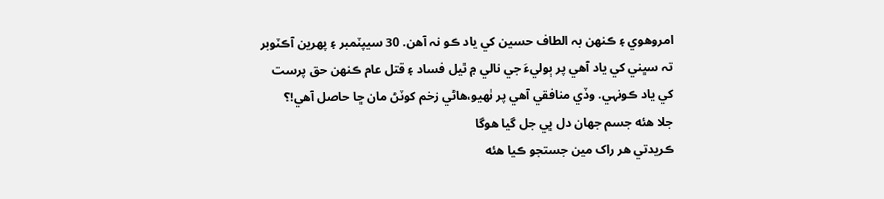امروهوي ۽ ڪنھن بہ الطاف حسين کي ياد ڪو نہ آهن. 30 سيپٽمبر ۽ پھرين آڪٽوبر تہ سڀني کي ياد آهي پر ٻوليءَ جي نالي ۾ ٿيل فساد ۽ قتل عام ڪنھن حق پرست کي ياد ڪونہي. وڏي منافقي آهي پر ٺھيو،هاڻي زخم کوٽڻ مان ڇا حاصل آهي!؟
جلا هئه جسم جهان دل ڀي جل گيا هوگا
ڪريدتي هر راک مين جستجو ڪيا هئه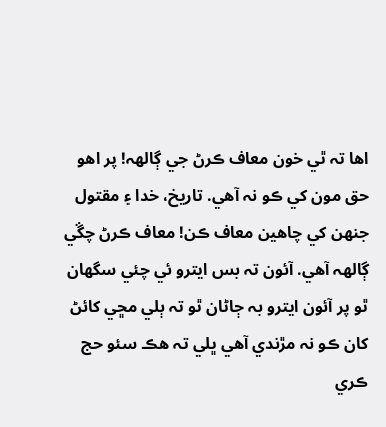اها تہ ٿي خون معاف ڪرڻ جي ڳالھہ! پر اهو حق مون کي ڪو نہ آهي. تاريخ، خدا ۽ مقتول جنھن کي چاهين معاف ڪن! معاف ڪرڻ چڱي ڳالھہ آهي. آئون تہ بس ايترو ئي چئي سگهان ٿو پر آئون ايترو بہ ڄاڻان ٿو تہ ٻلي مڇي کائڻ کان ڪو نہ مڙندي آهي ڀلي تہ هڪ سئو حج ڪري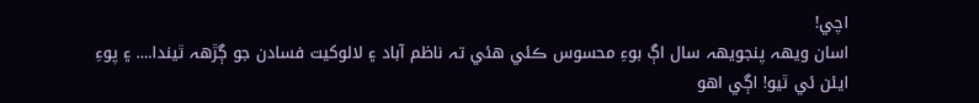اچي!
اسان ويھہ پنجويھہ سال اڳ بوءِ محسوس ڪئي هئي تہ ناظم آباد ۽ لالوکيت فسادن جو ڳڙھہ ٿيندا.... ۽ پوءِ ايئن ئي ٿيو! اڳي اهو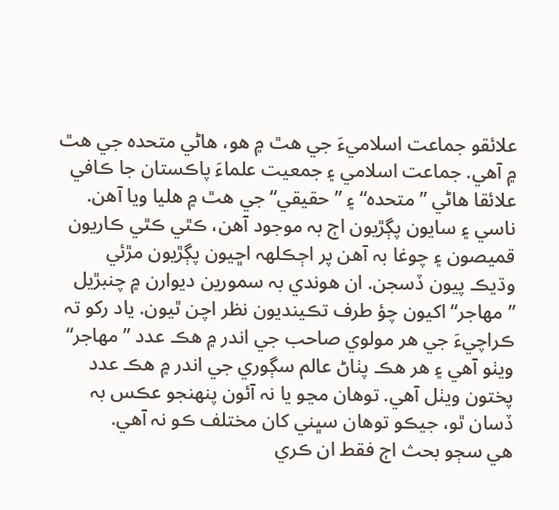علائقو جماعت اسلاميءَ جي هٿ ۾ هو، هاڻي متحده جي هٿ ۾ آهي. جماعت اسلامي ۽ جمعيت علماءَ پاڪستان جا ڪافي علائقا هاڻي ”متحده“ ۽ ”حقيقي“ جي هٿ ۾ هليا ويا آهن. ناسي ۽ سايون پڳڙيون اڄ بہ موجود آهن، ڪٿي ڪٿي ڪاريون قميصون ۽ چوغا بہ آهن پر اڄڪلھہ اڇيون پڳڙيون مڙئي وڌيڪ پيون ڏسجن. ان هوندي بہ سمورين ديوارن ۾ چنبڙيل ”مهاجر“ اکيون چؤ طرف تڪينديون نظر اچن ٿيون. ياد رکو تہ ڪراچيءَ جي هر مولوي صاحب جي اندر ۾ هڪ عدد ”مهاجر“ ويٺو آهي ۽ هر هڪ پٺاڻ عالم سڳوري جي اندر ۾ هڪ عدد پختون ويٺل آهي. توهان مڃو يا نہ آئون پنھنجو عڪس بہ ڏسان ٿو، جيڪو توهان سڀني کان مختلف ڪو نہ آهي.
هي سڄو بحث اڄ فقط ان ڪري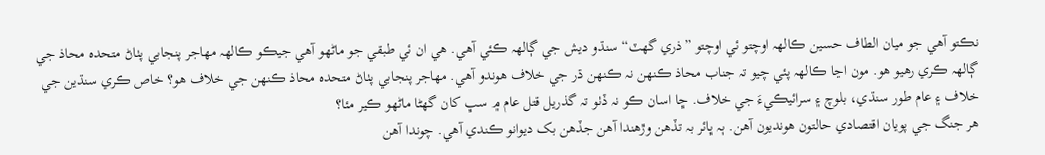نڪتو آهي جو ميان الطاف حسين ڪالھہ اوچتو ئي اوچتو ”ذري گهٽ“ سنڌو ديش جي ڳالھہ ڪئي آهي. هي ان ئي طبقي جو ماڻهو آهي جيڪو ڪالھہ مهاجر پنجابي پٺاڻ متحده محاذ جي ڳالھہ ڪري رهيو هو. مون اڃا ڪالھہ پئي چيو تہ جناب محاذ ڪنھن نہ ڪنھن ڌر جي خلاف هوندو آهي. مهاجر پنجابي پٺاڻ متحده محاذ ڪنھن جي خلاف هو؟ خاص ڪري سنڌين جي خلاف ۽ عام طور سنڌي، بلوچ ۽ سرائيڪيءَ جي خلاف. ڇا اسان ڪو نہ ڏٺو تہ گذريل قتل عام ۾ سڀ کان گهڻا ماڻهو ڪير مئا؟
هر جنگ جي پويان اقتصادي حالتون هونديون آهن. ٻہ ڀائر بہ تڏهن وڙهندا آهن جڏهن بک ديوانو ڪندي آهي. چوندا آهن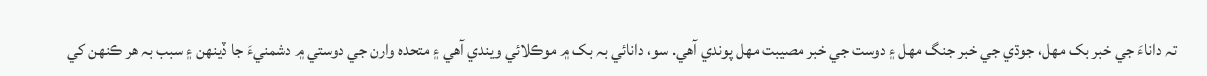تہ داناءَ جي خبر بک مهل، جوڌي جي خبر جنگ مهل ۽ دوست جي خبر مصيبت مهل پوندي آهي. سو، دانائي بہ بک ۾ موڪلائي ويندي آهي ۽ متحده وارن جي دوستي ۾ دشمنيءَ جا ڏينھن ۽ سبب بہ هر ڪنھن کي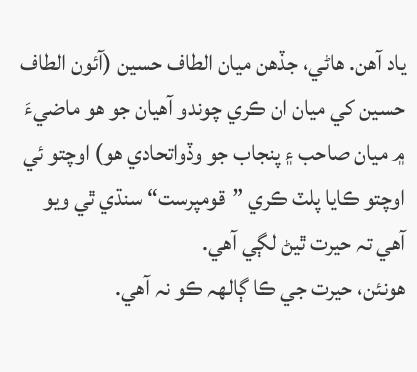ياد آهن. هاڻي، جڏهن ميان الطاف حسين (آئون الطاف حسين کي ميان ان ڪري چوندو آهيان جو هو ماضيءَ ۾ ميان صاحب ۽ پنجاب جو وڏواتحادي هو) اوچتو ئي اوچتو ڪايا پلٽ ڪري ”قومپرست“ سنڌي ٿي ويو آهي تہ حيرت ٿيڻ لڳي آهي.
هونئن، حيرت جي ڪا ڳالھہ ڪو نہ آهي.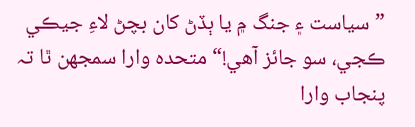”سياست ۽ جنگ ۾ يا ٻڏڻ کان بچڻ لاءِ جيڪي ڪجي، سو جائز آهي!“ متحده وارا سمجهن ٿا تہ پنجاب وارا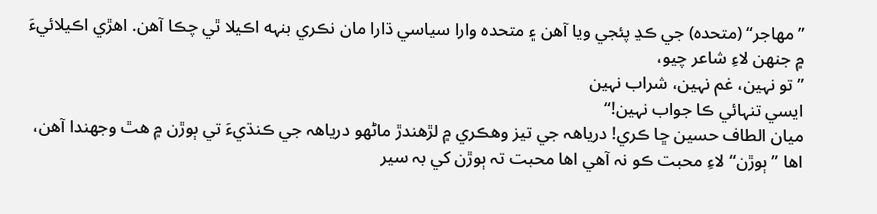”مهاجر“ (متحده) جي ڪڍ پئجي ويا آهن ۽ متحده وارا سياسي ڌارا مان نڪري بنہه اڪيلا ٿي چڪا آهن. اهڙي اڪيلائيءَ ۾ جنھن لاءِ شاعر چيو،
”تو نہين، غم نہين، شراب نہين
ايسي تنہائي ڪا جواب نہين!“
ميان الطاف حسين ڇا ڪري! درياھہ جي تيز وهڪري ۾ لڙهندڙ ماڻهو درياھہ جي ڪنڌيءَ تي ٻوڙن ۾ هٿ وجهندا آهن، اها ”ٻوڙن“ لاءِ محبت ڪو نہ آهي اها محبت تہ ٻوڙن کي بہ سير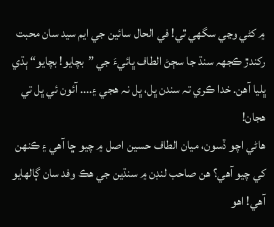۾ کڻي وڃي سگهي ٿي! في الحال سائين جي ايم سيد سان محبت رکندڙ ڪجھہ سنڌ جا سڄڻ الطاف ڀائيءَ جي ”بچايو! بچايو“ ٻڌي ڀليا آهن. خدا ڪري تہ سندن ڀل، ڀل نہ هجي ۽.... آئون ئي ڀل تي هجان!
هاڻي اچو ڏسون، ميان الطاف حسين اصل ۾ چيو ڇا آهي ۽ ڪنھن کي چيو آهي؟ هن صاحب لنڊن ۾ سنڌين جي هڪ وفد سان ڳالهايو آهي! اهو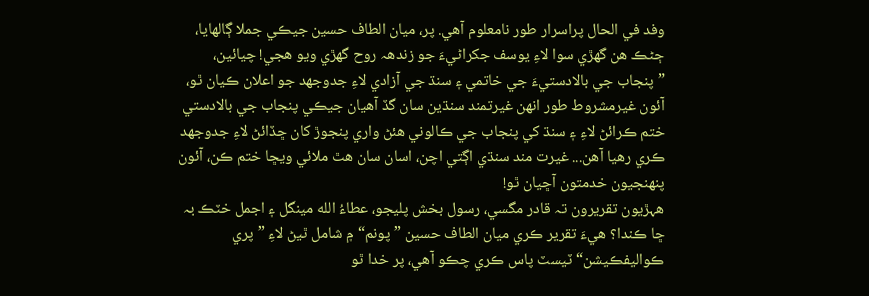وفد في الحال پراسرار طور نامعلوم آهي. پر، ميان الطاف حسين جيڪي جملا ڳالهايا، ڄڻڪ هن گهڙي سوا لاءِ يوسف جکراڻيءَ جو زندھہ روح گهڙي ويو هجي! چيائين، ”پنجاب جي بالادستيءَ جي خاتمي ۽ سنڌ جي آزادي لاءِ جدوجهد جو اعلان ڪيان ٿو، آئون غيرمشروط طور انھن غيرتمند سنڌين سان گڏ آهيان جيڪي پنجاب جي بالادستي ختم ڪرائڻ لاءِ ۽ سنڌ کي پنجاب جي ڪالوني هئڻ واري پنجوڙ کان ڇڏائڻ لاءِ جدوجهد ڪري رهيا آهن... غيرت مند سنڌي اڳتي اچن، اسان سان هٿ ملائي ويڇا ختم ڪن، آئون پنھنجيون خدمتون آڇيان ٿو!
ھہڙيون تقريرون تہ قادر مگسي، رسول بخش پليجو، عطاءُ الله مينگل ۽ اجمل خٽڪ بہ ڇا ڪندا؟ هيءَ تقرير ڪري ميان الطاف حسين ”پونم“ ۾ شامل ٿيڻ لاءِ ”پري ڪواليفڪيشن“ ٽيسٽ پاس ڪري چڪو آهي، پر خدا ٿو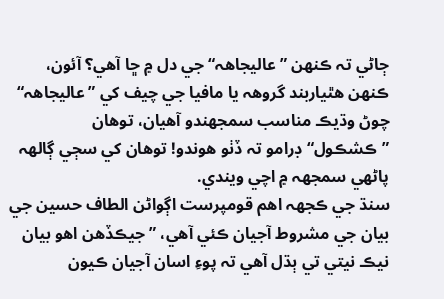ڄاڻي تہ ڪنھن ”عاليجاھہ“ جي دل ۾ ڇا آهي؟ آئون، ڪنھن هٿياربند گروھہ يا مافيا جي چيف کي ”عاليجاھہ“ چوڻ وڌيڪ مناسب سمجهندو آهيان، توهان ”ڪشڪول“ ڊرامو تہ ڏٺو هوندو! توهان کي سڄي ڳالھہ پاڻهي سمجھہ ۾ اچي ويندي.
سنڌ جي ڪجھہ اهم قومپرست اڳواڻن الطاف حسين جي بيان جي مشروط آجيان ڪئي آهي، ”جيڪڏهن اهو بيان نيڪ نيتي تي ٻڌل آهي تہ پوءِ اسان آجيان ڪيون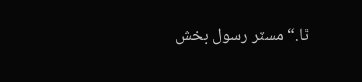ٿا.“ مسٽر رسول بخش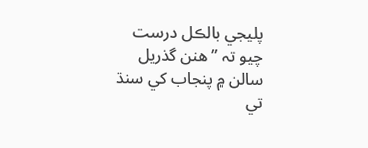پليجي بالڪل درست چيو تہ ”هنن گذريل سالن ۾ پنجاب کي سنڌ تي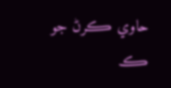حاوي ڪرڻ جو ڪ